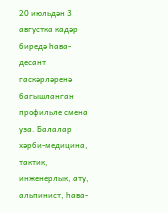20 июльдән 3 августка кадәр биредә һава-десант гаскәрләренә багышланган профильле смена уза. Балалар хәрби-медицина, тактик, инженерлык, ату, альпинист, һава-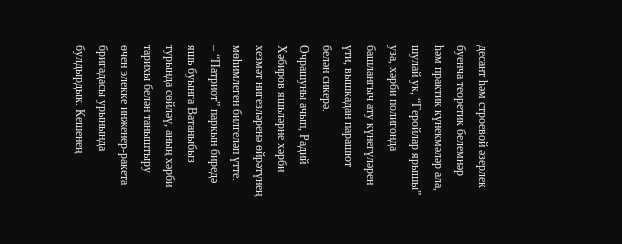десант һәм строевой әзерлек буенча теоретик белемнәр һәм практик күнекмәләр ала, шулай ук, “Геройлар ярышы” уза, хәрби полигонда башлангыч ату күнегүләрен үти, вышкадан парашют белән сикерә.
Очрашуны ачып, Радий Хәбиров яшьләрне хәрби хезмәт нигезләренә өйрәтүнең мөһимлеген билгеләп үтте.
– “Патриот” паркын биредә яшь буынга Ватаныбыз турында сөйләү, аның хәрби тарихы белән таныштыру өчен элекке инженер-ракета бригадасы урынында булдырдык. Кешенең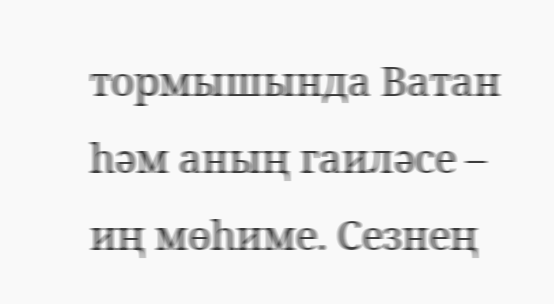тормышында Ватан һәм аның гаиләсе – иң мөһиме. Сезнең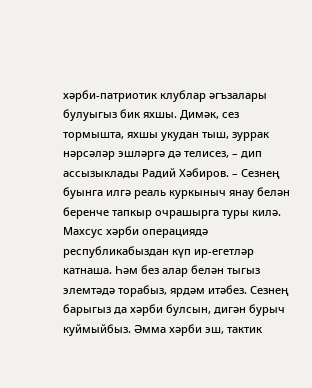хәрби-патриотик клублар әгъзалары булуыгыз бик яхшы. Димәк, сез тормышта, яхшы укудан тыш, зуррак нәрсәләр эшләргә дә телисез, – дип ассызыклады Радий Хәбиров. – Сезнең буынга илгә реаль куркыныч янау белән беренче тапкыр очрашырга туры килә. Махсус хәрби операциядә республикабыздан күп ир-егетләр катнаша. Һәм без алар белән тыгыз элемтәдә торабыз, ярдәм итәбез. Сезнең барыгыз да хәрби булсын, дигән бурыч куймыйбыз. Әмма хәрби эш, тактик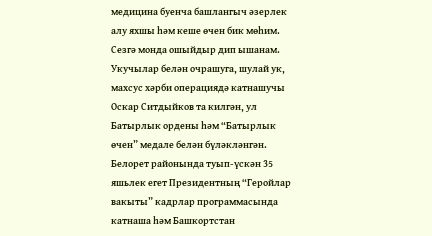медицина буенча башлангыч әзерлек алу яхшы һәм кеше өчен бик мөһим. Сезгә монда ошыйдыр дип ышанам.
Укучылар белән очрашуга, шулай ук, махсус хәрби операциядә катнашучы Оскар Ситдыйков та килгән, ул Батырлык ордены һәм “Батырлык өчен” медале белән бүләкләнгән. Белорет районында туып-үскән 35 яшьлек егет Президентның “Геройлар вакыты” кадрлар программасында катнаша һәм Башкортстан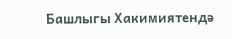Башлыгы Хакимиятендә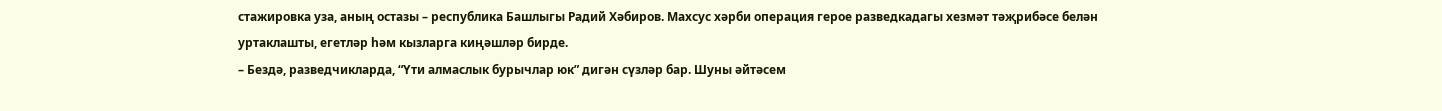стажировка уза, аның остазы – республика Башлыгы Радий Хәбиров. Махсус хәрби операция герое разведкадагы хезмәт тәҗрибәсе белән уртаклашты, егетләр һәм кызларга киңәшләр бирде.
– Бездә, разведчикларда, “Үти алмаслык бурычлар юк” дигән сүзләр бар. Шуны әйтәсем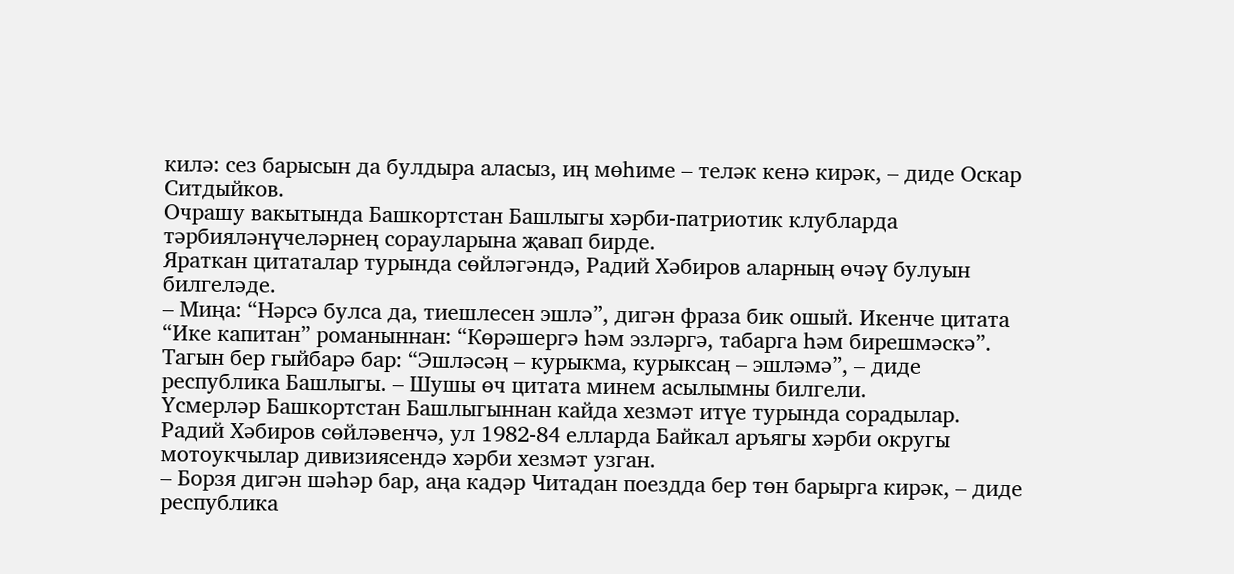килә: сез барысын да булдыра аласыз, иң мөһиме – теләк кенә кирәк, – диде Оскар Ситдыйков.
Очрашу вакытында Башкортстан Башлыгы хәрби-патриотик клубларда тәрбияләнүчеләрнең сорауларына җавап бирде.
Яраткан цитаталар турында сөйләгәндә, Радий Хәбиров аларның өчәү булуын билгеләде.
– Миңа: “Нәрсә булса да, тиешлесен эшлә”, дигән фраза бик ошый. Икенче цитата “Ике капитан” романыннан: “Көрәшергә һәм эзләргә, табарга һәм бирешмәскә”. Тагын бер гыйбарә бар: “Эшләсәң – курыкма, курыксаң – эшләмә”, – диде республика Башлыгы. – Шушы өч цитата минем асылымны билгели.
Үсмерләр Башкортстан Башлыгыннан кайда хезмәт итүе турында сорадылар. Радий Хәбиров сөйләвенчә, ул 1982-84 елларда Байкал аръягы хәрби округы мотоукчылар дивизиясендә хәрби хезмәт узган.
– Борзя дигән шәһәр бар, аңа кадәр Читадан поездда бер төн барырга кирәк, – диде республика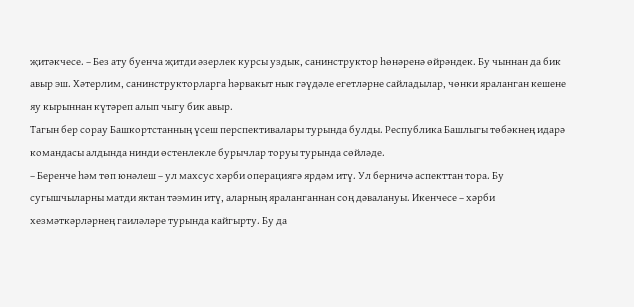җитәкчесе. – Без ату буенча җитди әзерлек курсы уздык, санинструктор һөнәренә өйрәндек. Бу чыннан да бик авыр эш. Хәтерлим, санинструкторларга һәрвакыт нык гәүдәле егетләрне сайладылар, чөнки яраланган кешене яу кырыннан күтәреп алып чыгу бик авыр.
Тагын бер сорау Башкортстанның үсеш перспективалары турында булды. Республика Башлыгы төбәкнең идарә командасы алдында нинди өстенлекле бурычлар торуы турында сөйләде.
– Беренче һәм төп юнәлеш – ул махсус хәрби операциягә ярдәм итү. Ул берничә аспекттан тора. Бу сугышчыларны матди яктан тәэмин итү, аларның яраланганнан соң дәвалануы. Икенчесе – хәрби хезмәткәрләрнең гаиләләре турында кайгырту. Бу да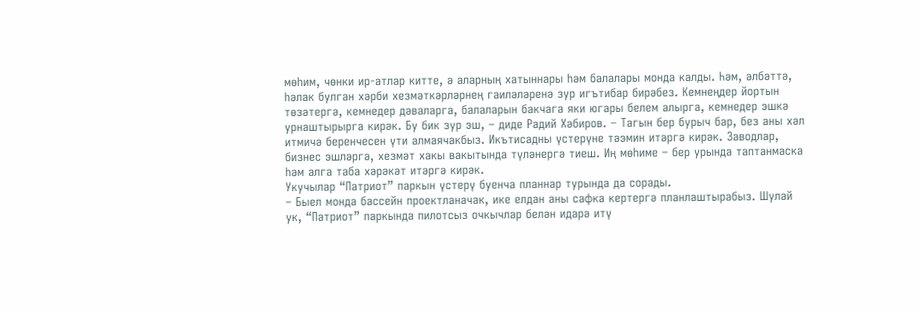мөһим, чөнки ир-атлар китте, ә аларның хатыннары һәм балалары монда калды. Һәм, әлбәттә, һәлак булган хәрби хезмәткәрләрнең гаиләләренә зур игътибар бирәбез. Кемнеңдер йортын төзәтергә, кемнедер дәваларга, балаларын бакчага яки югары белем алырга, кемнедер эшкә урнаштырырга кирәк. Бу бик зур эш, – диде Радий Хәбиров. – Тагын бер бурыч бар, без аны хәл итмичә беренчесен үти алмаячакбыз. Икътисадны үстерүне тәэмин итәргә кирәк. Заводлар, бизнес эшләргә, хезмәт хакы вакытында түләнергә тиеш. Иң мөһиме – бер урында таптанмаска һәм алга таба хәрәкәт итәргә кирәк.
Укучылар “Патриот” паркын үстерү буенча планнар турында да сорады.
– Быел монда бассейн проектланачак, ике елдан аны сафка кертергә планлаштырабыз. Шулай ук, “Патриот” паркында пилотсыз очкычлар белән идарә итү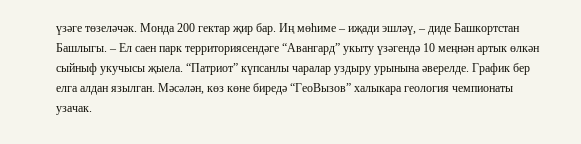үзәге төзеләчәк. Монда 200 гектар җир бар. Иң мөһиме – иҗади эшләү, – диде Башкортстан Башлыгы. – Ел саен парк территориясендәге “Авангард” укыту үзәгендә 10 меңнән артык өлкән сыйныф укучысы җыела. “Патриот” күпсанлы чаралар уздыру урынына әверелде. График бер елга алдан язылган. Мәсәлән, көз көне биредә “ГеоВызов” халыкара геология чемпионаты узачак.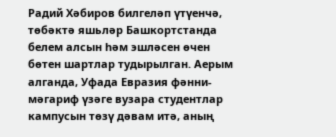Радий Хәбиров билгеләп үтүенчә, төбәктә яшьләр Башкортстанда белем алсын һәм эшләсен өчен бөтен шартлар тудырылган. Аерым алганда, Уфада Евразия фәнни-мәгариф үзәге вузара студентлар кампусын төзү дәвам итә, аның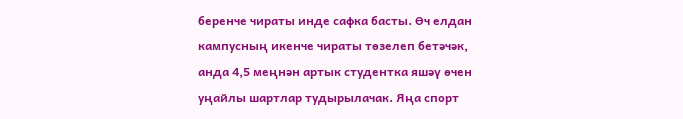беренче чираты инде сафка басты. Өч елдан кампусның икенче чираты төзелеп бетәчәк, анда 4,5 меңнән артык студентка яшәү өчен уңайлы шартлар тудырылачак. Яңа спорт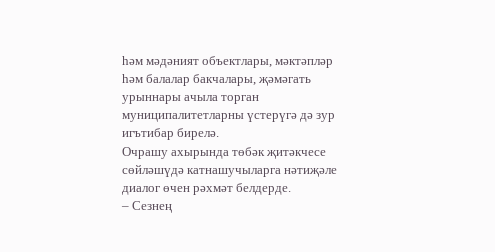һәм мәдәният объектлары, мәктәпләр һәм балалар бакчалары, җәмәгать урыннары ачыла торган муниципалитетларны үстерүгә дә зур игътибар бирелә.
Очрашу ахырында төбәк җитәкчесе сөйләшүдә катнашучыларга нәтиҗәле диалог өчен рәхмәт белдерде.
– Сезнең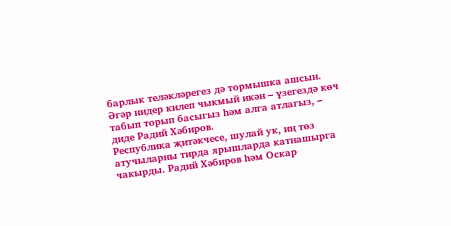барлык теләкләрегез дә тормышка ашсын. Әгәр нидер килеп чыкмый икән – үзегездә көч табып торып басыгыз һәм алга атлагыз, – диде Радий Хәбиров.
Республика җитәкчесе, шулай ук, иң төз атучыларны тирда ярышларда катнашырга чакырды. Радий Хәбиров һәм Оскар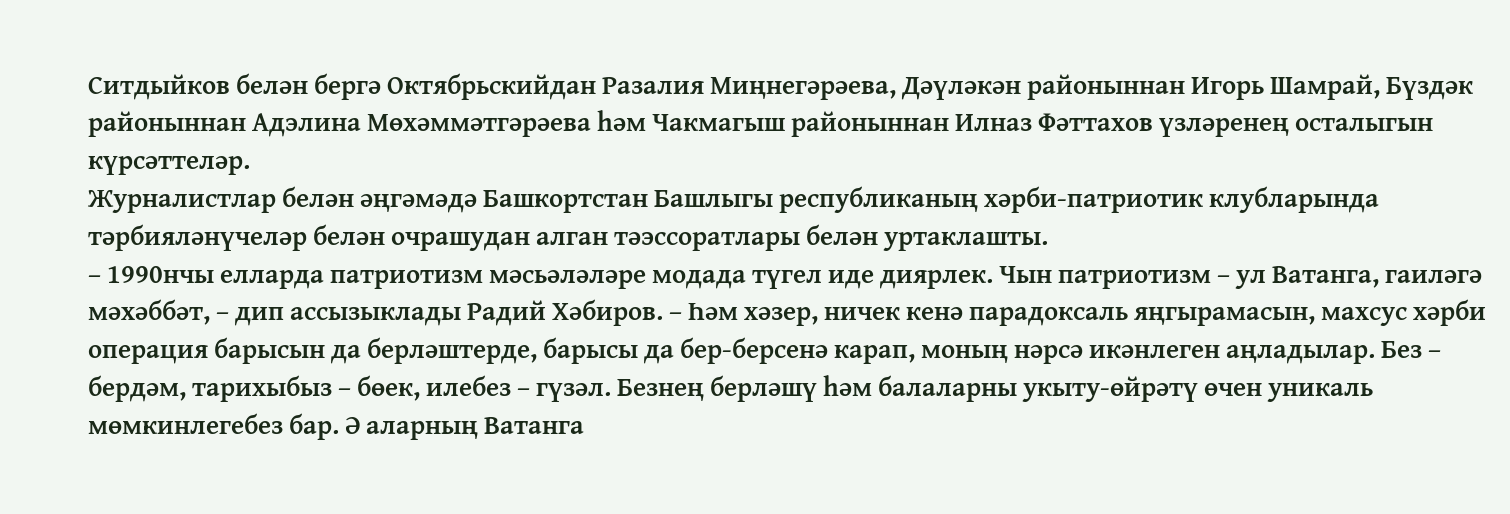Ситдыйков белән бергә Октябрьскийдан Разалия Миңнегәрәева, Дәүләкән районыннан Игорь Шамрай, Бүздәк районыннан Адэлина Мөхәммәтгәрәева һәм Чакмагыш районыннан Илназ Фәттахов үзләренең осталыгын күрсәттеләр.
Журналистлар белән әңгәмәдә Башкортстан Башлыгы республиканың хәрби-патриотик клубларында тәрбияләнүчеләр белән очрашудан алган тәэссоратлары белән уртаклашты.
– 1990нчы елларда патриотизм мәсьәләләре модада түгел иде диярлек. Чын патриотизм – ул Ватанга, гаиләгә мәхәббәт, – дип ассызыклады Радий Хәбиров. – Һәм хәзер, ничек кенә парадоксаль яңгырамасын, махсус хәрби операция барысын да берләштерде, барысы да бер-берсенә карап, моның нәрсә икәнлеген аңладылар. Без – бердәм, тарихыбыз – бөек, илебез – гүзәл. Безнең берләшү һәм балаларны укыту-өйрәтү өчен уникаль мөмкинлегебез бар. Ә аларның Ватанга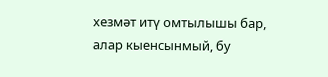хезмәт итү омтылышы бар, алар кыенсынмый, бу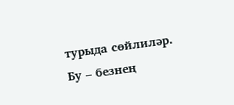турыда сөйлиләр. Бу – безнең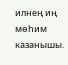илнең иң мөһим казанышы.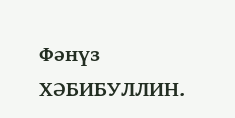Фәнүз ХӘБИБУЛЛИН.